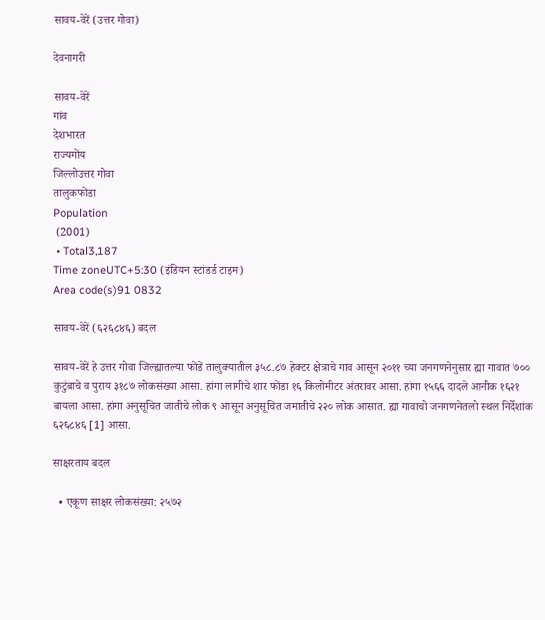सावय-वेरें (उत्तर गोवा)

देवनागरी

सावय-वेरें
गांव
देशभारत
राज्यगोंय
जिल्लोउत्तर गोवा
तालुकफोंडा
Population
 (2001)
 • Total3,187
Time zoneUTC+5:30 (इंडियन स्टांडर्ड टाइम)
Area code(s)91 0832

सावय-वेरें (६२६८४६) बदल

सावय-वेरें हे उत्तर गोवा जिल्ह्यातल्या फोंडें तालुक्यातील ३५८.८७ हेक्टर क्षेत्राचे गाव आसून २०११ च्या जनगणनेनुसार ह्या गावात ७०० कुटुंबाचे व पुराय ३१८७ लोकसंख्या आसा. हांगा लागीचे शार फोंडा १६ किलोमीटर अंतरावर आसा. हांगा १५६६ दादले आनीक १६२१ बायला आसा. हांगा अनुसूचित जातीचे लोक ९ आसून अनुसूचित जमातीचे २२० लोक आसात. ह्या गावाचो जनगणनेतलो स्थल निर्देशांक ६२६८४६ [1] आसा.

साक्षरताय बदल

  • एकूण साक्षर लोकसंख्या: २५७२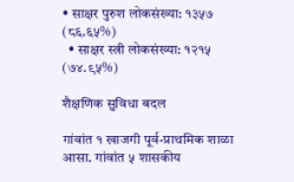• साक्षर पुरुश लोकसंख्या: १३५७ (८६.६५%)
  • साक्षर स्त्री लोकसंख्या: १२१५ (७४.९५%)

शैक्षणिक सुविधा बदल

गांवांत १ खाजगी पूर्व-प्राथमिक शाळा आसा. गांवांत ५ शासकीय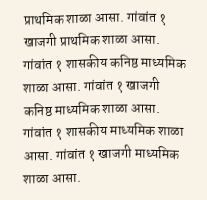प्राथमिक शाळा आसा. गांवांत १ खाजगी प्राथमिक शाळा आसा. गांवांत १ शासकीय कनिष्ठ माध्यमिक शाळा आसा. गांवांत १ खाजगी कनिष्ठ माध्यमिक शाळा आसा. गांवांत १ शासकीय माध्यमिक शाळा आसा. गांवांत १ खाजगी माध्यमिक शाळा आसा.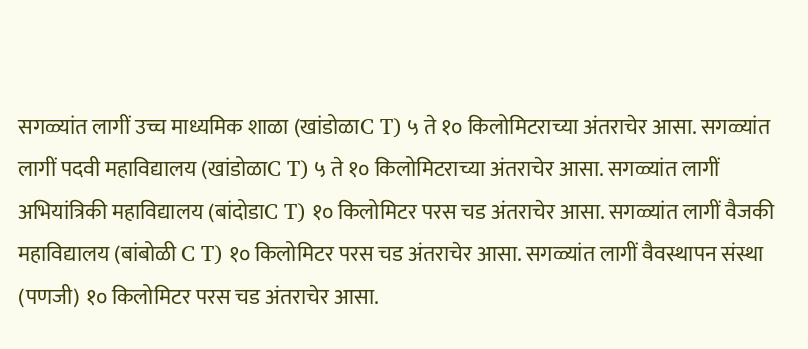सगळ्यांत लागीं उच्च माध्यमिक शाळा (खांडोळाC T) ५ ते १० किलोमिटराच्या अंतराचेर आसा. सगळ्यांत लागीं पदवी महाविद्यालय (खांडोळाC T) ५ ते १० किलोमिटराच्या अंतराचेर आसा. सगळ्यांत लागीं अभियांत्रिकी महाविद्यालय (बांदोडाC T) १० किलोमिटर परस चड अंतराचेर आसा. सगळ्यांत लागीं वैजकी महाविद्यालय (बांबोळी C T) १० किलोमिटर परस चड अंतराचेर आसा. सगळ्यांत लागीं वैवस्थापन संस्था (पणजी) १० किलोमिटर परस चड अंतराचेर आसा.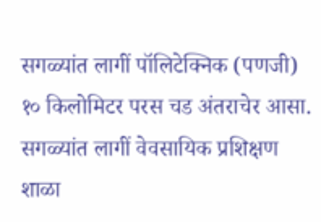सगळ्यांत लागीं पॉलिटेक्निक (पणजी) १० किलोमिटर परस चड अंतराचेर आसा. सगळ्यांत लागीं वेवसायिक प्रशिक्षण शाळा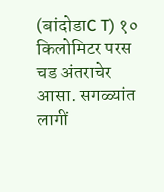(बांदोडाC T) १० किलोमिटर परस चड अंतराचेर आसा. सगळ्यांत लागीं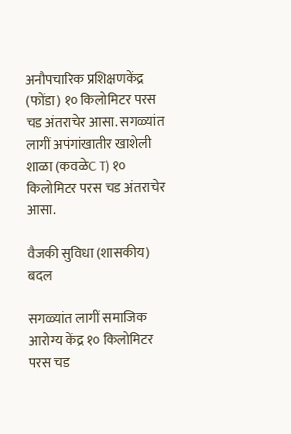अनौपचारिक प्रशिक्षणकेंद्र (फोंडा) १० किलोमिटर परस चड अंतराचेर आसा. सगळ्यांत लागीं अपंगांखातीर खाशेली शाळा (कवळेC T) १० किलोमिटर परस चड अंतराचेर आसा.

वैजकी सुविधा (शासकीय) बदल

सगळ्यांत लागीं समाजिक आरोग्य केंद्र १० किलोमिटर परस चड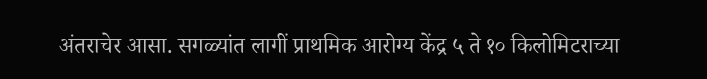अंतराचेर आसा. सगळ्यांत लागीं प्राथमिक आरोग्य केंद्र ५ ते १० किलोमिटराच्या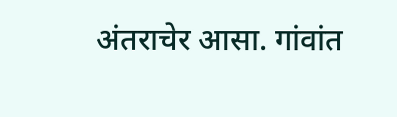अंतराचेर आसा. गांवांत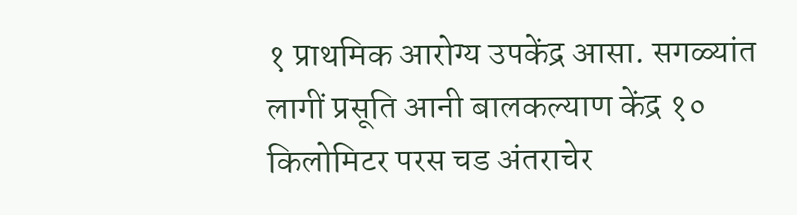१ प्राथमिक आरोग्य उपकेंद्र आसा. सगळ्यांत लागीं प्रसूति आनी बालकल्याण केंद्र १० किलोमिटर परस चड अंतराचेर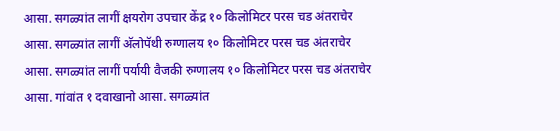आसा. सगळ्यांत लागीं क्षयरोग उपचार केंद्र १० किलोमिटर परस चड अंतराचेर आसा. सगळ्यांत लागीं अ‍ॅलोपॅथी रुग्णालय १० किलोमिटर परस चड अंतराचेर आसा. सगळ्यांत लागीं पर्यायी वैजकी रुग्णालय १० किलोमिटर परस चड अंतराचेर आसा. गांवांत १ दवाखानो आसा. सगळ्यांत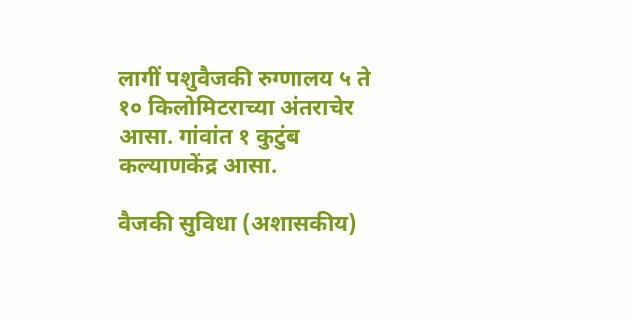लागीं पशुवैजकी रुग्णालय ५ ते १० किलोमिटराच्या अंतराचेर आसा. गांवांत १ कुटुंब कल्याणकेंद्र आसा.

वैजकी सुविधा (अशासकीय)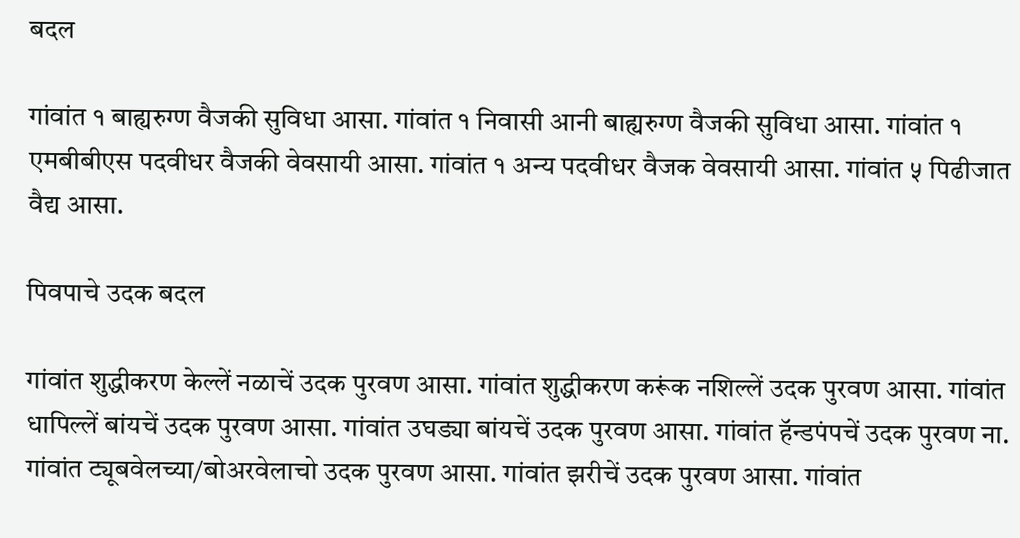बदल

गांवांत १ बाह्यरुग्ण वैजकी सुविधा आसा. गांवांत १ निवासी आनी बाह्यरुग्ण वैजकी सुविधा आसा. गांवांत १ एमबीबीएस पदवीधर वैजकी वेवसायी आसा. गांवांत १ अन्य पदवीधर वैजक वेवसायी आसा. गांवांत ५ पिढीजात वैद्य आसा.

पिवपाचे उदक बदल

गांवांत शुद्धीकरण केल्लें नळाचें उदक पुरवण आसा. गांवांत शुद्धीकरण करूंक नशिल्लें उदक पुरवण आसा. गांवांत धापिल्लें बांयचें उदक पुरवण आसा. गांवांत उघड्या बांयचें उदक पुरवण आसा. गांवांत हॅन्डपंपचें उदक पुरवण ना. गांवांत ट्यूबवेलच्या/बोअरवेलाचो उदक पुरवण आसा. गांवांत झरीचें उदक पुरवण आसा. गांवांत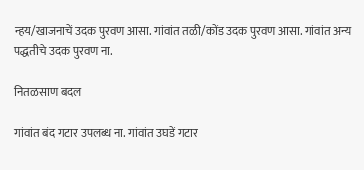न्हय/खाजनाचें उदक पुरवण आसा. गांवांत तळी/कोंड उदक पुरवण आसा. गांवांत अन्य पद्धतीचे उदक पुरवण ना.

नितळसाण बदल

गांवांत बंद गटार उपलब्ध ना. गांवांत उघडें गटार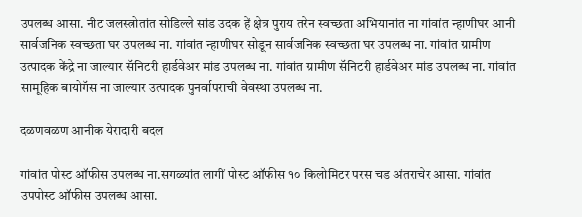उपलब्ध आसा. नीट जलस्त्रोतांत सोडिल्ले सांड उदक हें क्षेत्र पुराय तरेन स्वच्छता अभियानांत ना गांवांत न्हाणीघर आनी सार्वजनिक स्वच्छता घर उपलब्ध ना. गांवांत न्हाणीघर सोडून सार्वजनिक स्वच्छता घर उपलब्ध ना. गांवांत ग्रामीण उत्पादक केंद्रे ना जाल्यार सॅनिटरी हार्डवेअर मांड उपलब्ध ना. गांवांत ग्रामीण सॅनिटरी हार्डवेअर मांड उपलब्ध ना. गांवांत सामूहिक बायोगॅस ना जाल्यार उत्पादक पुनर्वापराची वेवस्था उपलब्ध ना.

दळणवळण आनीक येरादारी बदल

गांवांत पोस्ट ऑफीस उपलब्ध ना.सगळ्यांत लागीं पोस्ट ऑफीस १० किलोमिटर परस चड अंतराचेर आसा. गांवांत उपपोस्ट ऑफीस उपलब्ध आसा.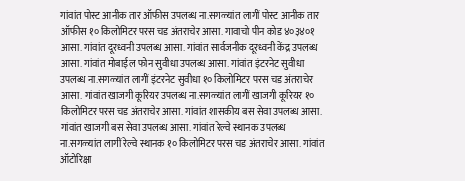गांवांत पोस्ट आनीक तार ऑफीस उपलब्ध ना.सगळ्यांत लागीं पोस्ट आनीक तार ऑफीस १० किलोमिटर परस चड अंतराचेर आसा. गावाचो पीन कोड ४०३४०१ आसा. गांवांत दूरध्वनी उपलब्ध आसा. गांवांत सार्वजनीक दूरध्वनी केंद्र उपलब्ध आसा. गांवांत मोबाईल फोन सुवीधा उपलब्ध आसा. गांवांत इंटरनेट सुवीधा उपलब्ध ना.सगळ्यांत लागीं इंटरनेट सुवीधा १० किलोमिटर परस चड अंतराचेर आसा. गांवांत खाजगी कूरियर उपलब्ध ना.सगळ्यांत लागीं खाजगी कूरियर १० किलोमिटर परस चड अंतराचेर आसा. गांवांत शासकीय बस सेवा उपलब्ध आसा. गांवांत खाजगी बस सेवा उपलब्ध आसा. गांवांत रेल्वे स्थानक उपलब्ध ना.सगळ्यांत लागीं रेल्वे स्थानक १० किलोमिटर परस चड अंतराचेर आसा. गांवांत ऑटोरिक्षा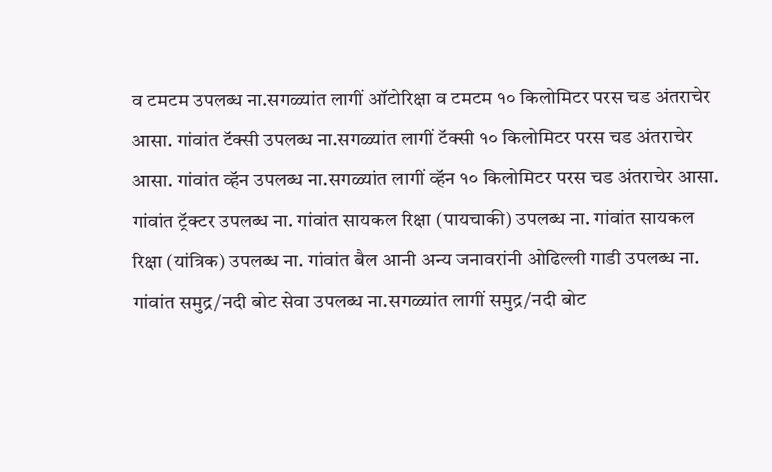व टमटम उपलब्ध ना.सगळ्यांत लागीं ऑटोरिक्षा व टमटम १० किलोमिटर परस चड अंतराचेर आसा. गांवांत टॅक्सी उपलब्ध ना.सगळ्यांत लागीं टॅक्सी १० किलोमिटर परस चड अंतराचेर आसा. गांवांत व्हॅन उपलब्ध ना.सगळ्यांत लागीं व्हॅन १० किलोमिटर परस चड अंतराचेर आसा. गांवांत ट्रॅक्टर उपलब्ध ना. गांवांत सायकल रिक्षा (पायचाकी) उपलब्ध ना. गांवांत सायकल रिक्षा (यांत्रिक) उपलब्ध ना. गांवांत बैल आनी अन्य जनावरांनी ओढिल्ली गाडी उपलब्ध ना. गांवांत समुद्र/नदी बोट सेवा उपलब्ध ना.सगळ्यांत लागीं समुद्र/नदी बोट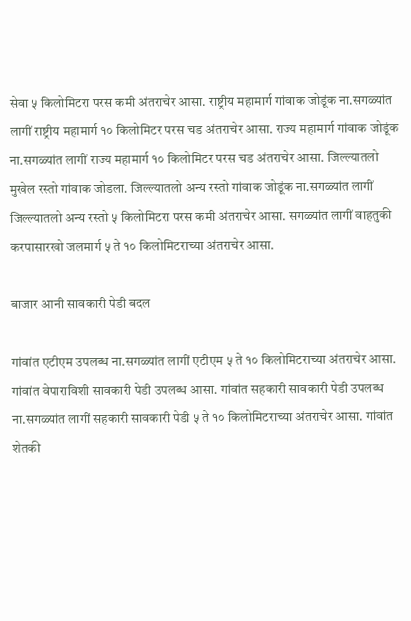सेवा ५ किलोमिटरा परस कमी अंतराचेर आसा. राष्ट्रीय महामार्ग गांवाक जोडूंक ना.सगळ्यांत लागीं राष्ट्रीय महामार्ग १० किलोमिटर परस चड अंतराचेर आसा. राज्य महामार्ग गांवाक जोडूंक ना.सगळ्यांत लागीं राज्य महामार्ग १० किलोमिटर परस चड अंतराचेर आसा. जिल्ल्यातलो मुखेल रस्तो गांवाक जोडला. जिल्ल्यातलो अन्य रस्तो गांवाक जोडूंक ना.सगळ्यांत लागीं जिल्ल्यातलो अन्य रस्तो ५ किलोमिटरा परस कमी अंतराचेर आसा. सगळ्यांत लागीं वाहतुकी करपासारखो जलमार्ग ५ ते १० किलोमिटराच्या अंतराचेर आसा.

बाजार आनी सावकारी पेडी बदल

गांवांत एटीएम उपलब्ध ना.सगळ्यांत लागीं एटीएम ५ ते १० किलोमिटराच्या अंतराचेर आसा. गांवांत वेपाराविशी सावकारी पेडी उपलब्ध आसा. गांवांत सहकारी सावकारी पेडी उपलब्ध ना.सगळ्यांत लागीं सहकारी सावकारी पेडी ५ ते १० किलोमिटराच्या अंतराचेर आसा. गांवांत शेतकी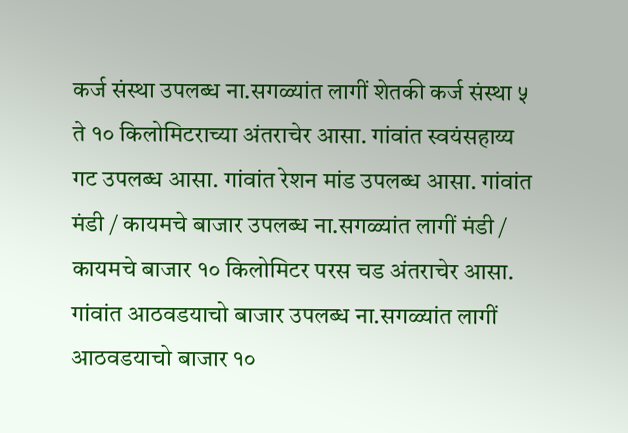कर्ज संस्था उपलब्ध ना.सगळ्यांत लागीं शेतकी कर्ज संस्था ५ ते १० किलोमिटराच्या अंतराचेर आसा. गांवांत स्वयंसहाय्य गट उपलब्ध आसा. गांवांत रेशन मांड उपलब्ध आसा. गांवांत मंडी / कायमचे बाजार उपलब्ध ना.सगळ्यांत लागीं मंडी / कायमचे बाजार १० किलोमिटर परस चड अंतराचेर आसा. गांवांत आठवडयाचो बाजार उपलब्ध ना.सगळ्यांत लागीं आठवडयाचो बाजार १०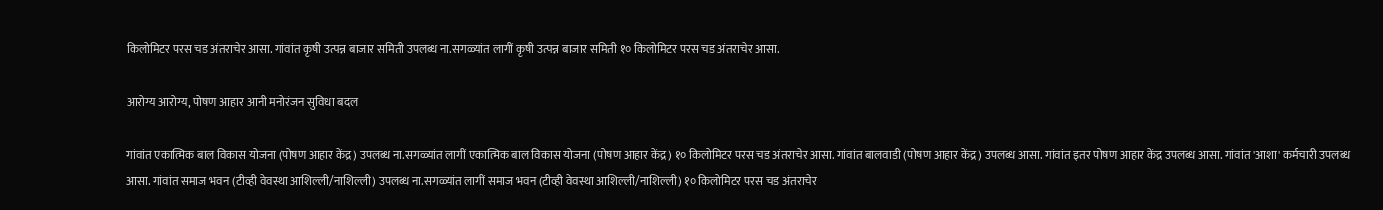किलोमिटर परस चड अंतराचेर आसा. गांवांत कृषी उत्पन्न बाजार समिती उपलब्ध ना.सगळ्यांत लागीं कृषी उत्पन्न बाजार समिती १० किलोमिटर परस चड अंतराचेर आसा.

आरोग्य आरोग्य, पोषण आहार आनी मनोरंजन सुविधा बदल

गांवांत एकात्मिक बाल विकास योजना (पोषण आहार केंद्र) उपलब्ध ना.सगळ्यांत लागीं एकात्मिक बाल विकास योजना (पोषण आहार केंद्र) १० किलोमिटर परस चड अंतराचेर आसा. गांवांत बालवाडी (पोषण आहार केंद्र) उपलब्ध आसा. गांवांत इतर पोषण आहार केंद्र उपलब्ध आसा. गांवांत 'आशा' कर्मचारी उपलब्ध आसा. गांवांत समाज भवन (टीव्ही वेवस्था आशिल्ली/नाशिल्ली) उपलब्ध ना.सगळ्यांत लागीं समाज भवन (टीव्ही वेवस्था आशिल्ली/नाशिल्ली) १० किलोमिटर परस चड अंतराचेर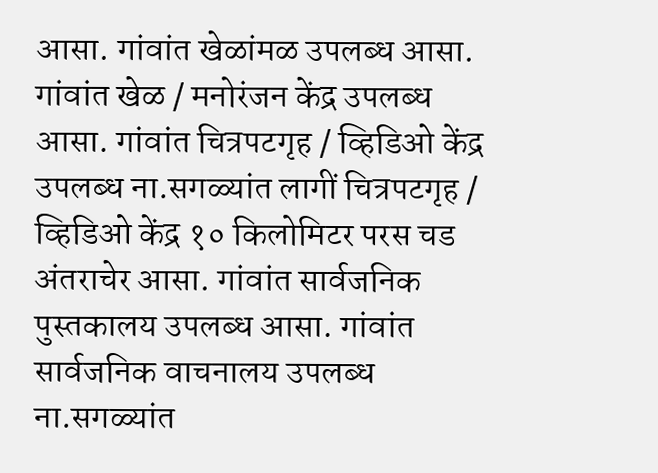आसा. गांवांत खेळांमळ उपलब्ध आसा. गांवांत खेळ / मनोरंजन केंद्र उपलब्ध आसा. गांवांत चित्रपटगृह / व्हिडिओ केंद्र उपलब्ध ना.सगळ्यांत लागीं चित्रपटगृह / व्हिडिओ केंद्र १० किलोमिटर परस चड अंतराचेर आसा. गांवांत सार्वजनिक पुस्तकालय उपलब्ध आसा. गांवांत सार्वजनिक वाचनालय उपलब्ध ना.सगळ्यांत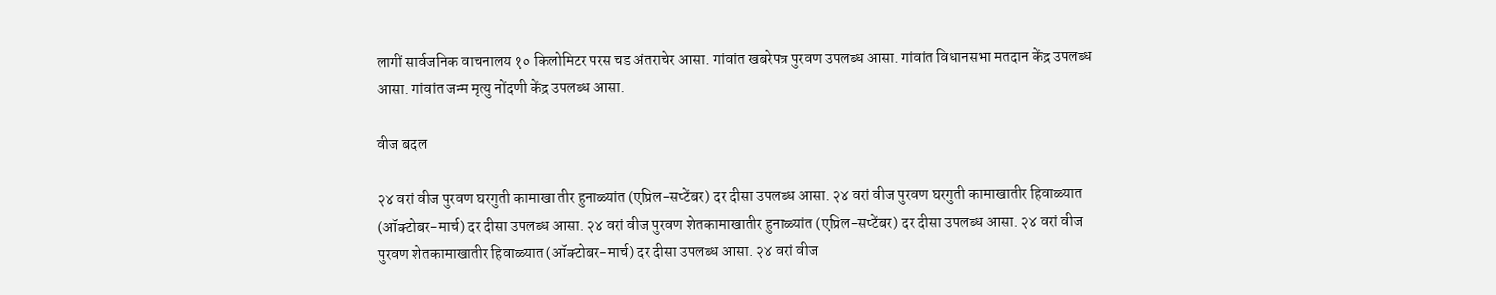लागीं सार्वजनिक वाचनालय १० किलोमिटर परस चड अंतराचेर आसा. गांवांत खबरेपत्र पुरवण उपलब्ध आसा. गांवांत विधानसभा मतदान केंद्र उपलब्ध आसा. गांवांत जन्म मृत्यु नोंदणी केंद्र उपलब्ध आसा.

वीज बदल

२४ वरां वीज पुरवण घरगुती कामाखा तीर हुनाळ्यांत (एप्रिल-सप्टेंबर) दर दीसा उपलब्ध आसा. २४ वरां वीज पुरवण घरगुती कामाखातीर हिवाळ्यात (ऑक्टोबर-मार्च) दर दीसा उपलब्ध आसा. २४ वरां वीज पुरवण शेतकामाखातीर हुनाळ्यांत (एप्रिल-सप्टेंबर) दर दीसा उपलब्ध आसा. २४ वरां वीज पुरवण शेतकामाखातीर हिवाळ्यात (ऑक्टोबर-मार्च) दर दीसा उपलब्ध आसा. २४ वरां वीज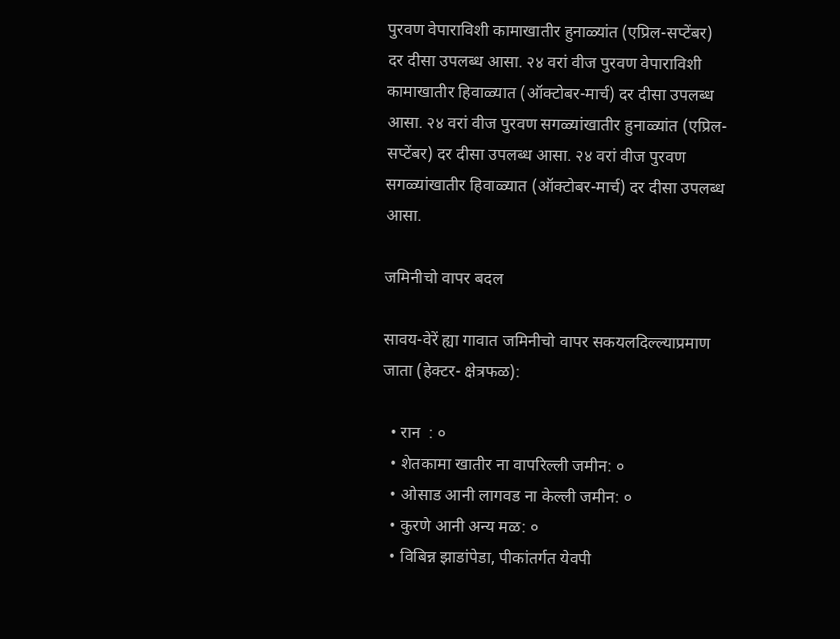पुरवण वेपाराविशी कामाखातीर हुनाळ्यांत (एप्रिल-सप्टेंबर) दर दीसा उपलब्ध आसा. २४ वरां वीज पुरवण वेपाराविशी कामाखातीर हिवाळ्यात (ऑक्टोबर-मार्च) दर दीसा उपलब्ध आसा. २४ वरां वीज पुरवण सगळ्यांखातीर हुनाळ्यांत (एप्रिल-सप्टेंबर) दर दीसा उपलब्ध आसा. २४ वरां वीज पुरवण सगळ्यांखातीर हिवाळ्यात (ऑक्टोबर-मार्च) दर दीसा उपलब्ध आसा.

जमिनीचो वापर बदल

सावय-वेरें ह्या गावात जमिनीचो वापर सकयलदिल्ल्याप्रमाण जाता (हेक्टर- क्षेत्रफळ):

  • रान  : ०
  • शेतकामा खातीर ना वापरिल्ली जमीन: ०
  • ओसाड आनी लागवड ना केल्ली जमीन: ०
  • कुरणे आनी अन्य मळ: ०
  • विबिन्न झाडांपेडा, पीकांतर्गत येवपी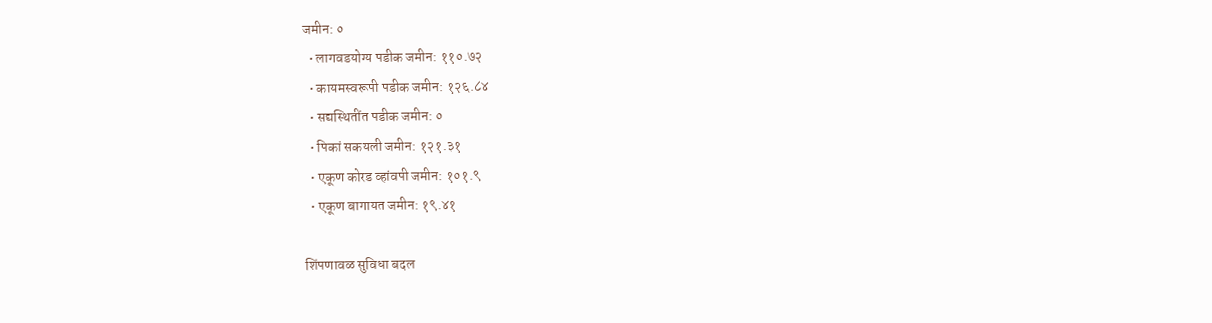जमीन: ०
  • लागवडयोग्य पडीक जमीन: ११०.७२
  • कायमस्वरूपी पडीक जमीन: १२६.८४
  • सद्यस्थितींत पडीक जमीन: ०
  • पिकां सकयली जमीन: १२१.३१
  • एकूण कोरड व्हांवपी जमीन: १०१.९
  • एकूण बागायत जमीन: १९.४१

शिंपणावळ सुविधा बदल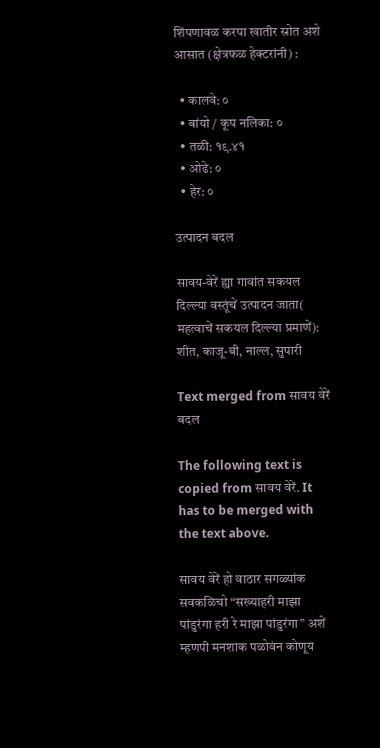शिंपणावळ करपा खातीर स्रोत अशे आसात (क्षेत्रफळ हेक्टरांनी) :

  • कालवे: ०
  • बांयो / कूप नलिका: ०
  • तळी: १९.४१
  • ओढे: ०
  • हेर: ०

उत्पादन बदल

सावय-वेरें ह्या गावांत सकयल दिल्ल्या वस्तूंचें उत्पादन जाता( महत्वाचें सकयल दिल्ल्या प्रमाणें): शीत, काजू-बी, नाल्ल, सुपारी

Text merged from सावय वेरें बदल

The following text is copied from सावय वेरें. It has to be merged with the text above.

सावय वेरें हो वाठार सगळ्यांक सवकळिचो “सख्याहरी माझा पांडुरंगा हरी रे माझा पांडुरंगा” अशें म्हणपी मनशाक पळोवंन कोणूय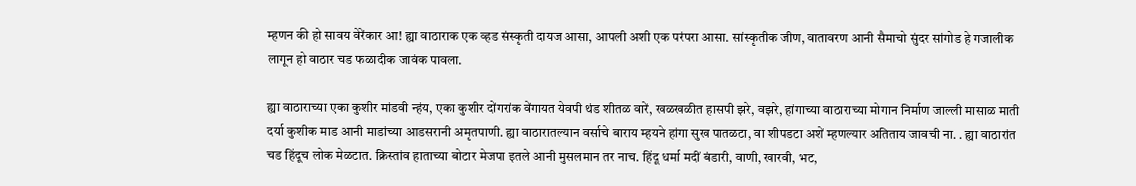म्हणन की हो सावय वेरेंकार आ! ह्या वाठाराक एक व्हड संस्कृती दायज आसा, आपली अशी एक परंपरा आसा. सांस्कृतीक जीण, वातावरण आनी सैमाचो सुंदर सांगोड हे गजालीक लागून हो वाठार चड फळादीक जावंक पावला.

ह्या वाठाराच्या एका कुशीर मांडवी न्हंय, एका कुशीर दोंगरांक वेंगायत येवपी थंड शीतळ वारें, खळखळीत हासपी झरे, वझरे, हांगाच्या वाठाराच्या मोगान निर्माण जाल्ली मासाळ माती दर्या कुशीक माड आनी माडांच्या आडसरानी अमृतपाणी. ह्या वाठारातल्यान वर्साचे बाराय म्हयने हांगा सुख पातळटा, वा शीपडटा अशें म्हणल्यार अतिताय जावची ना. . ह्या वाठारांत चड हिंदूच लोक मेळटात. क्रिस्तांव हाताच्या बोटार मेजपा इतले आनी मुसलमान तर नाच. हिंदू धर्मा मदीं बंडारी, वाणी, खारवी, भट,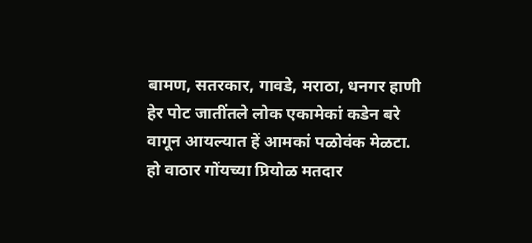बामण, सतरकार, गावडे, मराठा, धनगर हाणी हेर पोट जातींतले लोक एकामेकां कडेन बरे वागून आयल्यात हें आमकां पळोवंक मेळटा. हो वाठार गोंयच्या प्रियोळ मतदार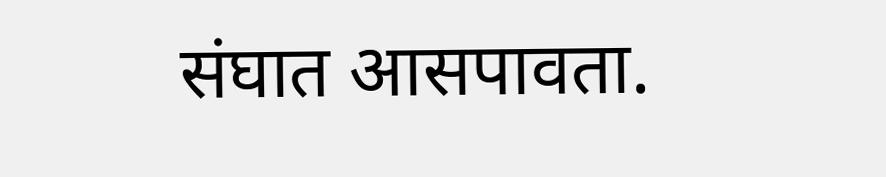संघात आसपावता.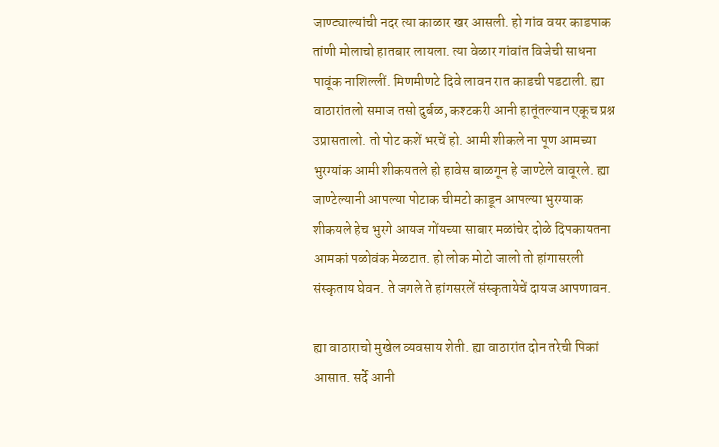जाण्ट्याल्यांची नदर त्या काळार खर आसली. हो गांव वयर काडपाक तांणी मोलाचो हातबार लायला. त्या वेळार गांवांत विजेची साधना पावूंक नाशिल्लीं. मिणमीणटे दिवे लावन रात काडची पडटाली. ह्या वाठारांतलो समाज तसो दुर्बळ, कश्टकरी आनी हातूंतल्यान एकूच प्रश्न उप्रासतालो. तो पोट कशें भरचें हो. आमी शीकले ना पूण आमच्या भुरग्यांक आमी शीकयतले हो हावेस बाळगून हे जाण्टेले वावूरले. ह्या जाण्टेल्यानी आपल्या पोटाक चीमटो काडून आपल्या भुरग्याक शीकयले हेच भुरगे आयज गोंयच्या साबार मळांचेर दोळे दिपकायतना आमकां पळोवंक मेळटात. हो लोक मोटो जालो तो हांगासरली संस्कृताय घेवन. ते जगले ते हांगसरलें संस्कृतायेचें दायज आपणावन.

ह्या वाठाराचो मुखेल व्यवसाय शेती. ह्या वाठारांत दोन तरेची पिकां आसात. सर्दे आनी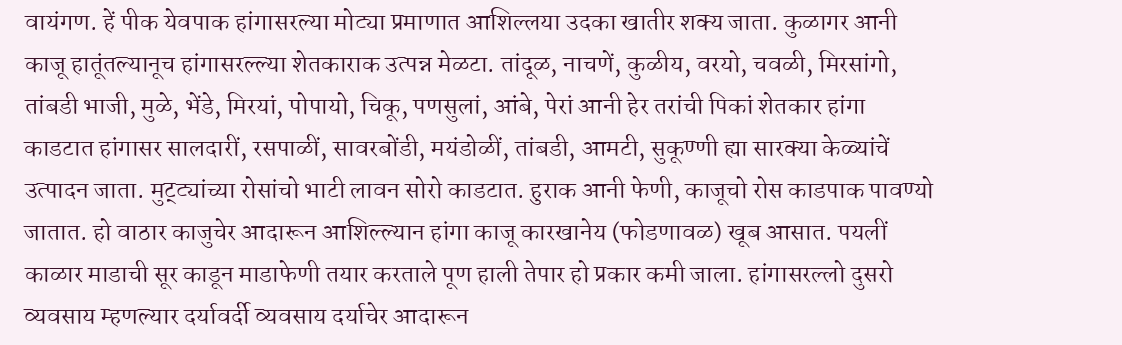वायंगण. हें पीक येवपाक हांगासरल्या मोट्या प्रमाणात आशिल्लया उदका खातीर शक्य जाता. कुळागर आनी काजू हातूंतल्यानूच हांगासरल्ल्या शेतकाराक उत्पन्न मेळटा. तांदूळ, नाचणें, कुळीय, वरयो, चवळी, मिरसांगो, तांबडी भाजी, मुळे, भेंडे, मिरयां, पोपायो, चिकू, पणसुलां, आंबे, पेरां आनी हेर तरांची पिकां शेतकार हांगा काडटात हांगासर सालदारीं, रसपाळीं, सावरबोंडी, मयंडोळीं, तांबडी, आमटी, सुकूण्णी ह्या सारक्या केळ्यांचें उत्पादन जाता. मुट्ट्यांच्या रोसांचो भाटी लावन सोरो काडटात. हुराक आनी फेणी, काजूचो रोस काडपाक पावण्यो जातात. हो वाठार काजुचेर आदारून आशिल्ल्यान हांगा काजू कारखानेय (फोडणावळ) खूब आसात. पयलीं काळार माडाची सूर काडून माडाफेणी तयार करताले पूण हाली तेपार हो प्रकार कमी जाला. हांगासरल्लो दुसरो व्यवसाय म्हणल्यार दर्यावर्दी व्यवसाय दर्याचेर आदारून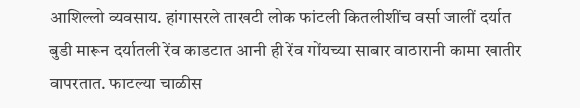आशिल्लो व्यवसाय. हांगासरले ताखटी लोक फांटली कितलीशींच वर्सा जालीं दर्यात बुडी मारून दर्यातली रेंव काडटात आनी ही रेंव गोंयच्या साबार वाठारानी कामा खातीर वापरतात. फाटल्या चाळीस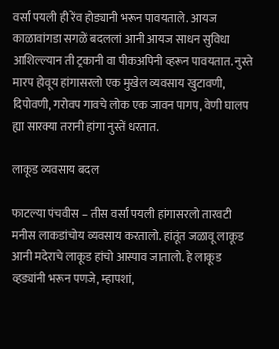वर्सां पयली ही रेंव होड्यानी भरून पावयताले. आयज काळावांगडा सगळें बदललां आनी आयज साधन सुविधा आशिल्ल्यान ती ट्रकानी वा पीकअपिनी व्हरून पावयतात. नुस्ते मारप होवूय हांगासरलो एक मुखेल व्यवसाय खुटावणी, दिपोवणी, गरोवप गावचे लोक एक जावन पागप, वेणी घालप ह्या सारक्या तरानी हांगा नुस्तें धरतात.

लाकूड व्यवसाय बदल

फाटल्या पंचवीस – तीस वर्सां पयली हांगासरलो तारवटी मनीस लाकडांचोय व्यवसाय करतालो. हांतूंत जळावू लाकूड आनी मदेराचे लाकूड हांचो आस्पाव जातालो. हे लाकूड व्हड्यांनी भरून पणजे, म्हापशां,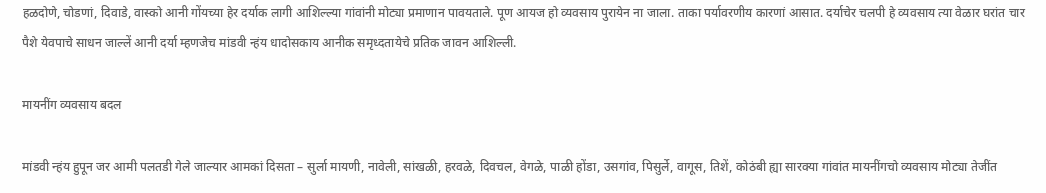हळदोणे, चोडणां, दिवाडे, वास्को आनी गोंयच्या हेर दर्याक लागी आशिल्ल्या गांवांनी मोट्या प्रमाणान पावयताले. पूण आयज हो व्यवसाय पुरायेन ना जाला. ताका पर्यावरणीय कारणां आसात. दर्याचेर चलपी हे व्यवसाय त्या वेळार घरांत चार पैशे येवपाचे साधन जाल्लें आनी दर्या म्हणजेच मांडवी न्हंय धादोसकाय आनीक समृध्दतायेचे प्रतिक जावन आशिल्ली.

मायनींग व्यवसाय बदल

मांडवी न्हंय हुपून जर आमी पलतडी गेले जाल्यार आमकां दिसता – सुर्ला मायणी, नावेली, सांखळी, हरवळे, दिवचल, वेगळे, पाळी होंडा, उसगांव, पिसुर्ले, वागूस, तिशें, कोठंबी ह्या सारक्या गांवांत मायनींगचो व्यवसाय मोट्या तेजींत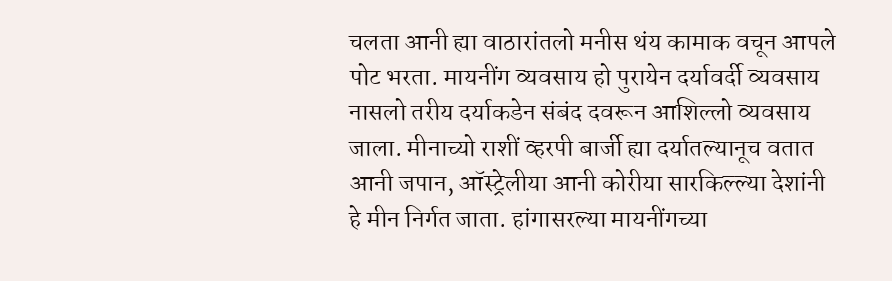चलता आनी ह्या वाठारांतलो मनीस थंय कामाक वचून आपले पोट भरता. मायनींग व्यवसाय हो पुरायेन दर्यावर्दी व्यवसाय नासलो तरीय दर्याकडेन संबंद दवरून आशिल्लो व्यवसाय जाला. मीनाच्यो राशीं व्हरपी बार्जी ह्या दर्यातल्यानूच वतात आनी जपान, ऑस्ट्रेलीया आनी कोरीया सारकिल्ल्या देशांनी हे मीन निर्गत जाता. हांगासरल्या मायनींगच्या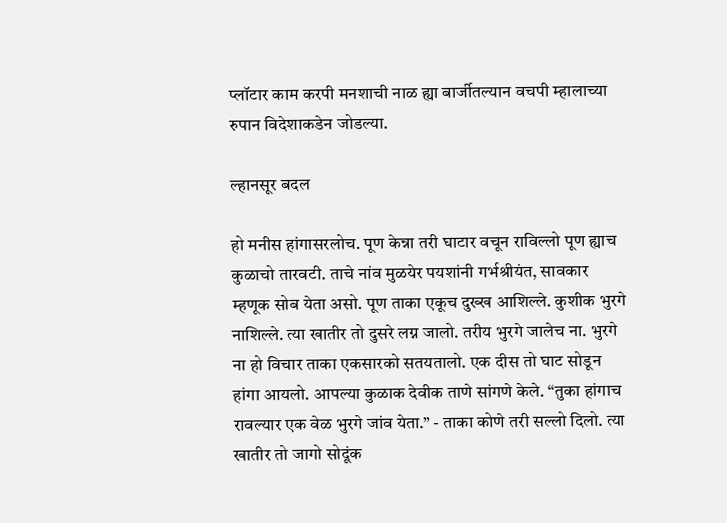प्लॉटार काम करपी मनशाची नाळ ह्या बार्जीतल्यान वचपी म्हालाच्या रुपान विदेशाकडेन जोडल्या.

ल्हानसूर बदल

हो मनीस हांगासरलोच. पूण केन्ना तरी घाटार वचून राविल्लो पूण ह्याच कुळाचो तारवटी. ताचे नांव मुळयेर पयशांनी गर्भश्रीयंत, सावकार म्हणूक सोब येता असो. पूण ताका एकूच दुख्ख आशिल्ले. कुशीक भुरगे नाशिल्ले. त्या खातीर तो दुसरे लग्न जालो. तरीय भुरगे जालेच ना. भुरगे ना हो विचार ताका एकसारको सतयतालो. एक दीस तो घाट सोडून हांगा आयलो. आपल्या कुळाक देवीक ताणे सांगणे केले. “तुका हांगाच रावल्यार एक वेळ भुरगे जांव येता.” - ताका कोणे तरी सल्लो दिलो. त्या खातीर तो जागो सोदूंक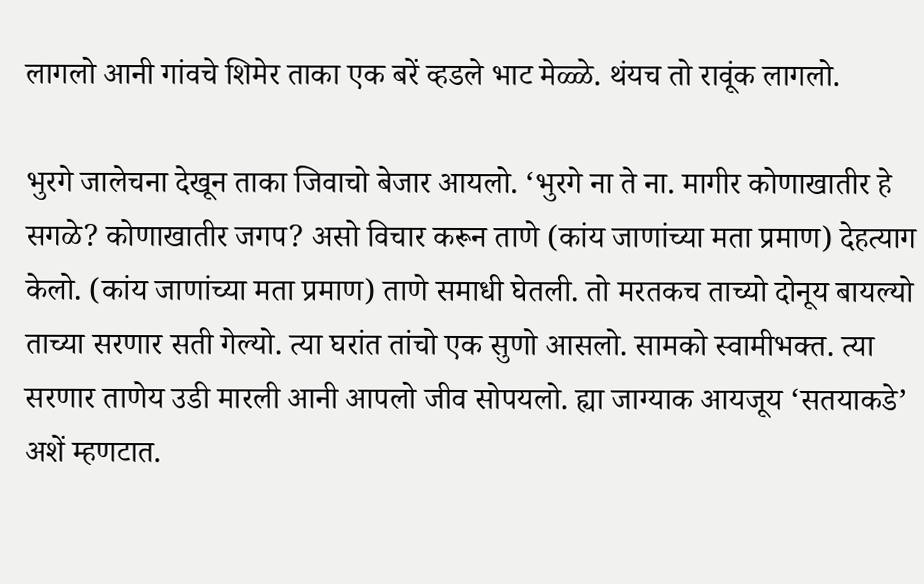लागलो आनी गांवचे शिमेर ताका एक बरें व्हडले भाट मेळ्ळे. थंयच तो रावूंक लागलो.

भुरगे जालेचना देखून ताका जिवाचो बेजार आयलो. ‘भुरगे ना ते ना. मागीर कोणाखातीर हे सगळे? कोणाखातीर जगप? असो विचार करून ताणे (कांय जाणांच्या मता प्रमाण) देहत्याग केलो. (कांय जाणांच्या मता प्रमाण) ताणे समाधी घेतली. तो मरतकच ताच्यो दोनूय बायल्यो ताच्या सरणार सती गेल्यो. त्या घरांत तांचो एक सुणो आसलो. सामको स्वामीभक्त. त्या सरणार ताणेय उडी मारली आनी आपलो जीव सोपयलो. ह्या जाग्याक आयजूय ‘सतयाकडे’ अशें म्हणटात.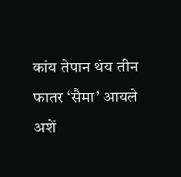कांय तेपान थंय तीन फातर ‘सैमा’ आयले अशें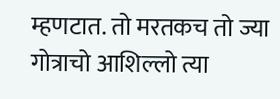म्हणटात. तो मरतकच तो ज्या गोत्राचो आशिल्लो त्या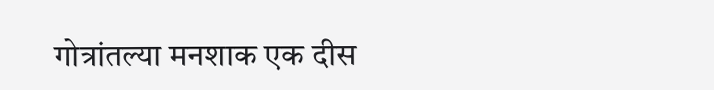गोत्रांतल्या मनशाक एक दीस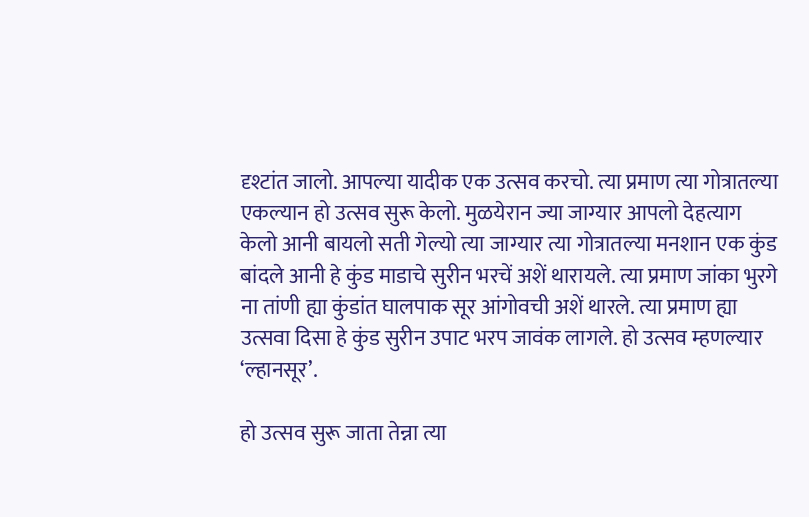दृश्टांत जालो. आपल्या यादीक एक उत्सव करचो. त्या प्रमाण त्या गोत्रातल्या एकल्यान हो उत्सव सुरू केलो. मुळयेरान ज्या जाग्यार आपलो देहत्याग केलो आनी बायलो सती गेल्यो त्या जाग्यार त्या गोत्रातल्या मनशान एक कुंड बांदले आनी हे कुंड माडाचे सुरीन भरचें अशें थारायले. त्या प्रमाण जांका भुरगे ना तांणी ह्या कुंडांत घालपाक सूर आंगोवची अशें थारले. त्या प्रमाण ह्या उत्सवा दिसा हे कुंड सुरीन उपाट भरप जावंक लागले. हो उत्सव म्हणल्यार ‘ल्हानसूर’.

हो उत्सव सुरू जाता तेन्ना त्या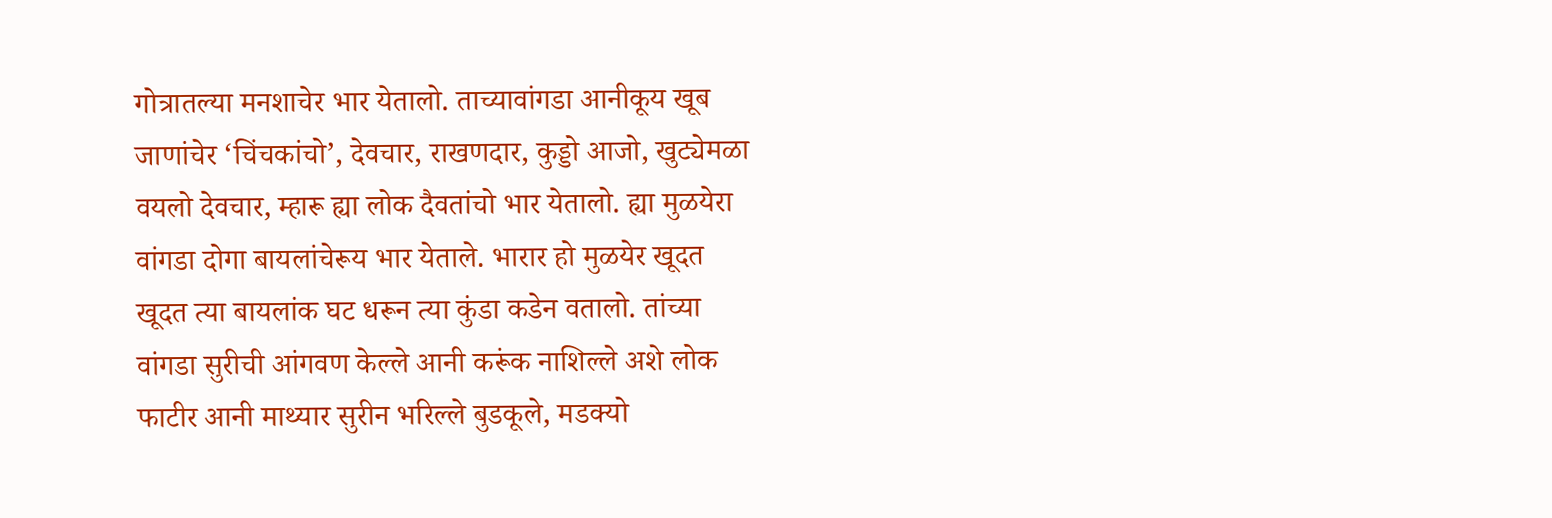गोत्रातल्या मनशाचेर भार येतालो. ताच्यावांगडा आनीकूय खूब जाणांचेर ‘चिंचकांचो’, देवचार, राखणदार, कुड्डो आजो, खुट्येमळा वयलो देवचार, म्हारू ह्या लोक दैवतांचो भार येतालो. ह्या मुळयेरा वांगडा दोगा बायलांचेरूय भार येताले. भारार हो मुळयेर खूदत खूदत त्या बायलांक घट धरून त्या कुंडा कडेन वतालो. तांच्या वांगडा सुरीची आंगवण केल्ले आनी करूंक नाशिल्ले अशे लोक फाटीर आनी माथ्यार सुरीन भरिल्ले बुडकूले, मडक्यो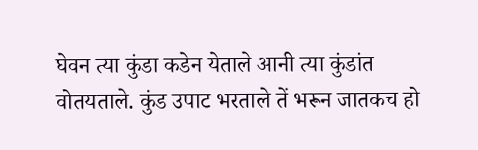घेवन त्या कुंडा कडेन येताले आनी त्या कुंडांत वोतयताले. कुंड उपाट भरताले तें भरून जातकच हो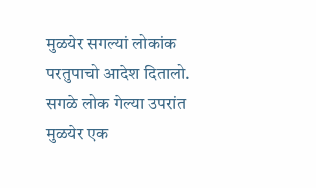मुळयेर सगल्यां लोकांक परतुपाचो आदेश दितालो. सगळे लोक गेल्या उपरांत मुळयेर एक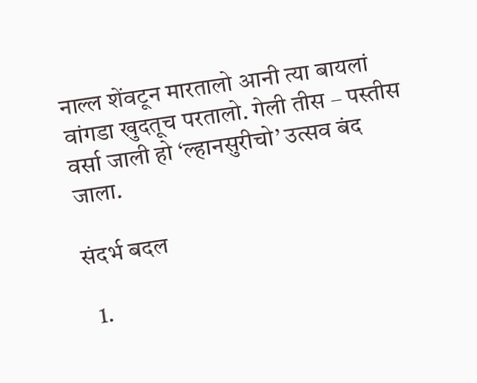नाल्ल शेंवटून मारतालो आनी त्या बायलां वांगडा खुदतूच परतालो. गेली तीस – पस्तीस वर्सा जाली हो ‘ल्हानसुरीचो’ उत्सव बंद जाला.

संदर्भ बदल

  1.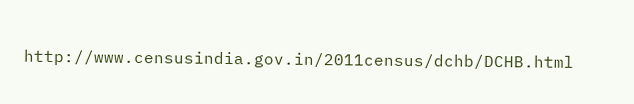http://www.censusindia.gov.in/2011census/dchb/DCHB.html